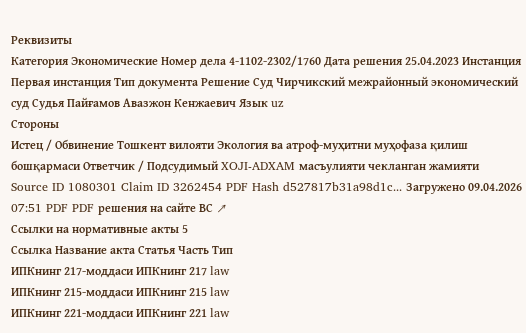Реквизиты
Категория Экономические Номер дела 4-1102-2302/1760 Дата решения 25.04.2023 Инстанция Первая инстанция Тип документа Решение Суд Чирчикский межрайонный экономический суд Судья Пайғамов Авазжон Кенжаевич Язык uz
Стороны
Истец / Обвинение Тошкент вилояти Экология ва атроф-муҳитни муҳофаза қилиш бошқармаси Ответчик / Подсудимый XOJI-ADXAM масъулияти чекланган жамияти
Source ID 1080301 Claim ID 3262454 PDF Hash d527817b31a98d1c... Загружено 09.04.2026 07:51 PDF PDF решения на сайте ВС ↗
Ссылки на нормативные акты 5
Ссылка Название акта Статья Часть Тип
ИПКнинг 217-моддаси ИПКнинг 217 law
ИПКнинг 215-моддаси ИПКнинг 215 law
ИПКнинг 221-моддаси ИПКнинг 221 law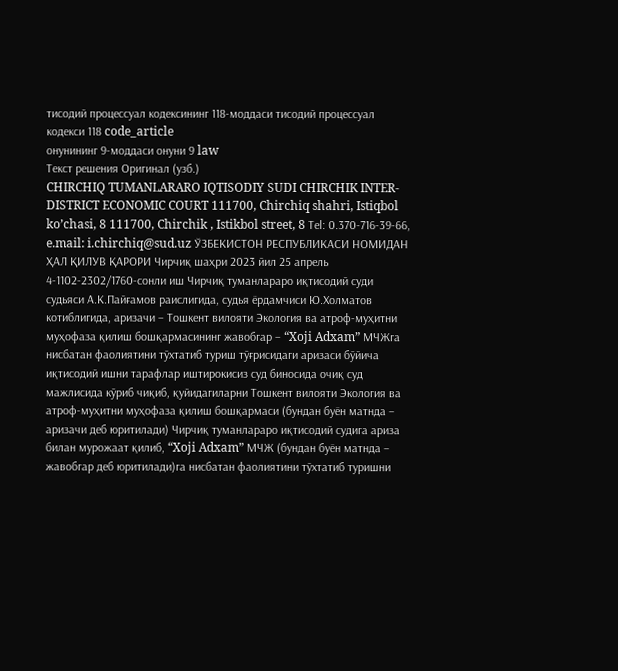тисодий процессуал кодексининг 118-моддаси тисодий процессуал кодекси 118 code_article
онунининг 9-моддаси онуни 9 law
Текст решения Оригинал (узб.)
CHIRCHIQ TUMANLARARO IQTISODIY SUDI CHIRCHIK INTER-DISTRICT ECONOMIC COURT 111700, Chirchiq shahri, Istiqbol ko’chasi, 8 111700, Chirchik , Istikbol street, 8 Тel: 0.370-716-39-66, e.mail: i.chirchiq@sud.uz ЎЗБЕКИСТОН РЕСПУБЛИКАСИ НОМИДАН ҲАЛ ҚИЛУВ ҚАРОРИ Чирчиқ шаҳри 2023 йил 25 апрель 4-1102-2302/1760-сонли иш Чирчиқ туманлараро иқтисодий суди судьяси А.К.Пайғамов раислигида, судья ёрдамчиси Ю.Холматов котиблигида, аризачи – Тошкент вилояти Экология ва атроф-муҳитни муҳофаза қилиш бошқармасининг жавобгар – “Xoji Adxam” МЧЖга нисбатан фаолиятини тўхтатиб туриш тўғрисидаги аризаси бўйича иқтисодий ишни тарафлар иштирокисиз суд биносида очиқ суд мажлисида кўриб чиқиб, қуйидагиларни Тошкент вилояти Экология ва атроф-муҳитни муҳофаза қилиш бошқармаси (бундан буён матнда – аризачи деб юритилади) Чирчиқ туманлараро иқтисодий судига ариза билан мурожаат қилиб, “Xoji Adxam” МЧЖ (бундан буён матнда – жавобгар деб юритилади)га нисбатан фаолиятини тўхтатиб туришни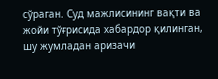сўраган. Суд мажлисининг вақти ва жойи тўғрисида хабардор қилинган, шу жумладан аризачи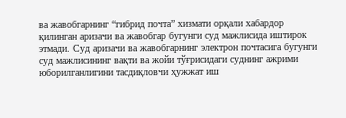ва жавобгарнинг “гибрид почта” хизмати орқали хабардор қилинган аризачи ва жавобгар бугунги суд мажлисида иштирок этмади. Суд аризачи ва жавобгарнинг электрон почтасига бугунги суд мажлисининг вақти ва жойи тўғрисидаги суднинг ажрими юборилганлигини тасдиқловчи ҳужжат иш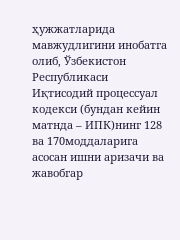ҳужжатларида мавжудлигини инобатга олиб, Ўзбекистон Республикаси Иқтисодий процессуал кодекси (бундан кейин матнда – ИПК)нинг 128 ва 170моддаларига асосан ишни аризачи ва жавобгар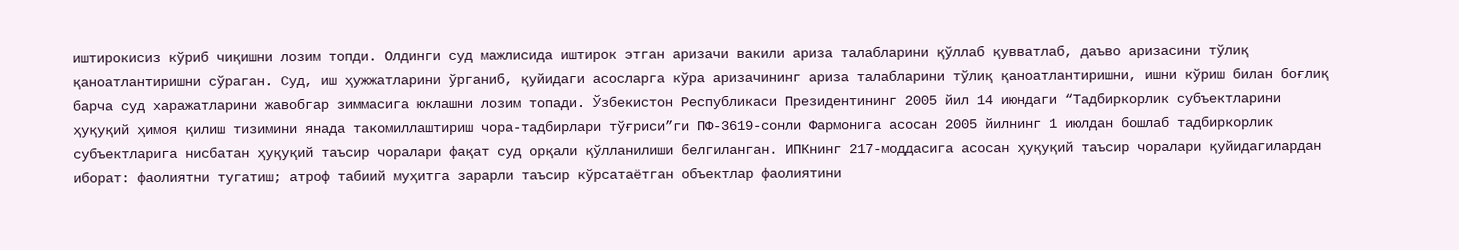иштирокисиз кўриб чиқишни лозим топди. Олдинги суд мажлисида иштирок этган аризачи вакили ариза талабларини қўллаб қувватлаб, даъво аризасини тўлиқ қаноатлантиришни сўраган. Суд, иш ҳужжатларини ўрганиб, қуйидаги асосларга кўра аризачининг ариза талабларини тўлиқ қаноатлантиришни, ишни кўриш билан боғлиқ барча суд харажатларини жавобгар зиммасига юклашни лозим топади. Ўзбекистон Республикаси Президентининг 2005 йил 14 июндаги “Тадбиркорлик субъектларини ҳуқуқий ҳимоя қилиш тизимини янада такомиллаштириш чора-тадбирлари тўғриси”ги ПФ-3619-сонли Фармонига асосан 2005 йилнинг 1 июлдан бошлаб тадбиркорлик субъектларига нисбатан ҳуқуқий таъсир чоралари фақат суд орқали қўлланилиши белгиланган. ИПКнинг 217-моддасига асосан ҳуқуқий таъсир чоралари қуйидагилардан иборат: фаолиятни тугатиш; атроф табиий муҳитга зарарли таъсир кўрсатаётган объектлар фаолиятини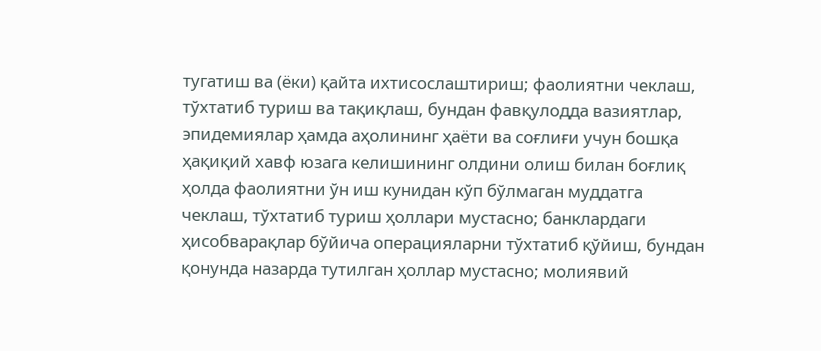тугатиш ва (ёки) қайта ихтисослаштириш; фаолиятни чеклаш, тўхтатиб туриш ва тақиқлаш, бундан фавқулодда вазиятлар, эпидемиялар ҳамда аҳолининг ҳаёти ва соғлиғи учун бошқа ҳақиқий хавф юзага келишининг олдини олиш билан боғлиқ ҳолда фаолиятни ўн иш кунидан кўп бўлмаган муддатга чеклаш, тўхтатиб туриш ҳоллари мустасно; банклардаги ҳисобварақлар бўйича операцияларни тўхтатиб қўйиш, бундан қонунда назарда тутилган ҳоллар мустасно; молиявий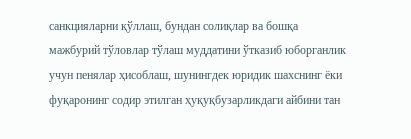санкцияларни қўллаш, бундан солиқлар ва бошқа мажбурий тўловлар тўлаш муддатини ўтказиб юборганлик учун пенялар ҳисоблаш, шунингдек юридик шахснинг ёки фуқаронинг содир этилган ҳуқуқбузарликдаги айбини тан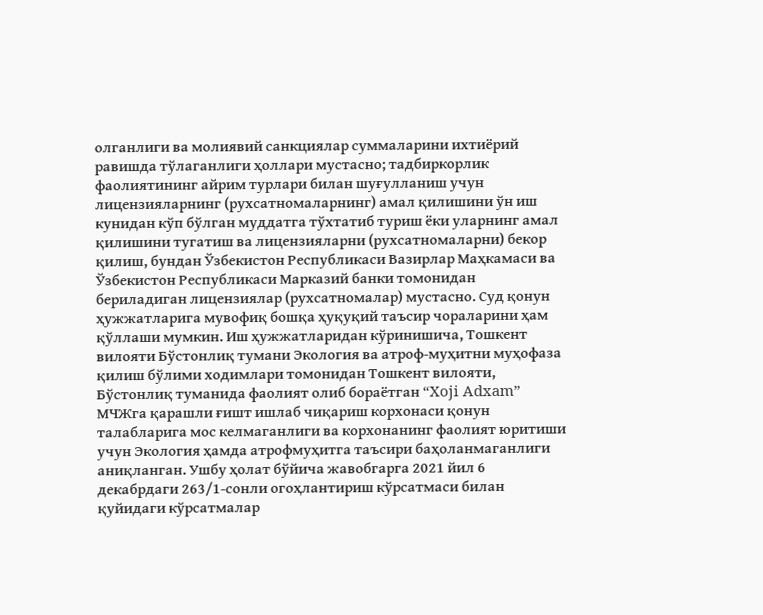олганлиги ва молиявий санкциялар суммаларини ихтиёрий равишда тўлаганлиги ҳоллари мустасно; тадбиркорлик фаолиятининг айрим турлари билан шуғулланиш учун лицензияларнинг (рухсатномаларнинг) амал қилишини ўн иш кунидан кўп бўлган муддатга тўхтатиб туриш ёки уларнинг амал қилишини тугатиш ва лицензияларни (рухсатномаларни) бекор қилиш, бундан Ўзбекистон Республикаси Вазирлар Маҳкамаси ва Ўзбекистон Республикаси Марказий банки томонидан бериладиган лицензиялар (рухсатномалар) мустасно. Суд қонун ҳужжатларига мувофиқ бошқа ҳуқуқий таъсир чораларини ҳам қўллаши мумкин. Иш ҳужжатларидан кўринишича, Тошкент вилояти Бўстонлиқ тумани Экология ва атроф-муҳитни муҳофаза қилиш бўлими ходимлари томонидан Тошкент вилояти, Бўстонлиқ туманида фаолият олиб бораётган “Xoji Adxam” МЧЖга қарашли ғишт ишлаб чиқариш корхонаси қонун талабларига мос келмаганлиги ва корхонанинг фаолият юритиши учун Экология ҳамда атрофмуҳитга таъсири баҳоланмаганлиги аниқланган. Ушбу ҳолат бўйича жавобгарга 2021 йил 6 декабрдаги 263/1-сонли огоҳлантириш кўрсатмаси билан қуйидаги кўрсатмалар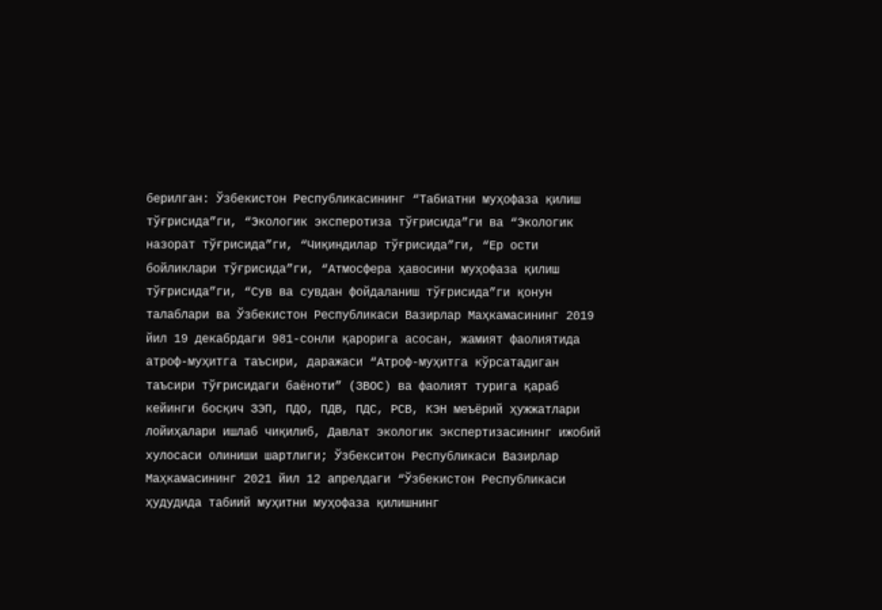берилган: Ўзбекистон Республикасининг “Табиатни муҳофаза қилиш тўғрисида”ги, “Экологик эксперотиза тўғрисида”ги ва “Экологик назорат тўғрисида”ги, “Чиқиндилар тўғрисида”ги, “Ер ости бойликлари тўғрисида”ги, “Атмосфера ҳавосини муҳофаза қилиш тўғрисида”ги, “Сув ва сувдан фойдаланиш тўғрисида”ги қонун талаблари ва Ўзбекистон Республикаси Вазирлар Маҳкамасининг 2019 йил 19 декабрдаги 981-сонли қарорига асосан, жамият фаолиятида атроф-муҳитга таъсири, даражаси “Атроф-муҳитга кўрсатадиган таъсири тўғрисидаги баёноти” (ЗВОС) ва фаолият турига қараб кейинги босқич ЗЭП, ПДО, ПДВ, ПДС, РСВ, КЭН меъёрий ҳужжатлари лойиҳалари ишлаб чиқилиб, Давлат экологик экспертизасининг ижобий хулосаси олиниши шартлиги; Ўзбекситон Республикаси Вазирлар Маҳкамасининг 2021 йил 12 апрелдаги “Ўзбекистон Республикаси ҳудудида табиий муҳитни муҳофаза қилишнинг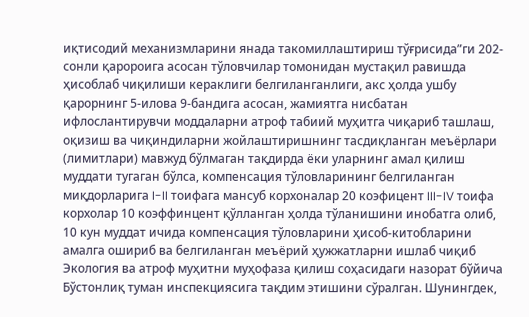иқтисодий механизмларини янада такомиллаштириш тўғрисида”ги 202-сонли қаророига асосан тўловчилар томонидан мустақил равишда ҳисоблаб чиқилиши кераклиги белгиланганлиги, акс ҳолда ушбу қарорнинг 5-илова 9-бандига асосан, жамиятга нисбатан ифлослантирувчи моддаларни атроф табиий муҳитга чиқариб ташлаш, оқизиш ва чиқиндиларни жойлаштиришнинг тасдиқланган меъёрлари (лимитлари) мавжуд бўлмаган тақдирда ёки уларнинг амал қилиш муддати тугаган бўлса, компенсация тўловларининг белгиланган миқдорларига I-II тоифага мансуб корхоналар 20 коэфицент III-IV тоифа корхолар 10 коэффинцент қўлланган ҳолда тўланишини инобатга олиб, 10 кун муддат ичида компенсация тўловларини ҳисоб-китобларини амалга ошириб ва белгиланган меъёрий ҳужжатларни ишлаб чиқиб Экология ва атроф муҳитни муҳофаза қилиш соҳасидаги назорат бўйича Бўстонлиқ туман инспекциясига тақдим этишини сўралган. Шунингдек,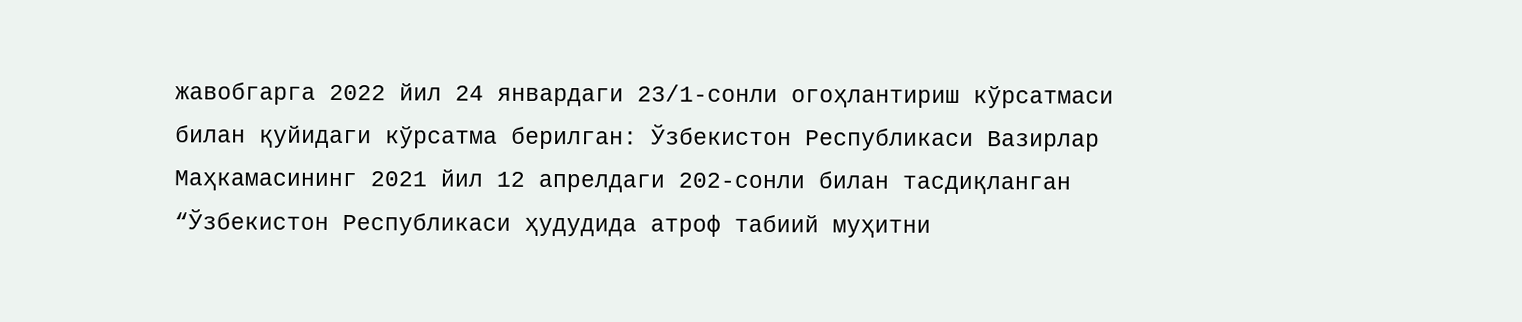жавобгарга 2022 йил 24 январдаги 23/1-сонли огоҳлантириш кўрсатмаси билан қуйидаги кўрсатма берилган: Ўзбекистон Республикаси Вазирлар Маҳкамасининг 2021 йил 12 апрелдаги 202-сонли билан тасдиқланган “Ўзбекистон Республикаси ҳудудида атроф табиий муҳитни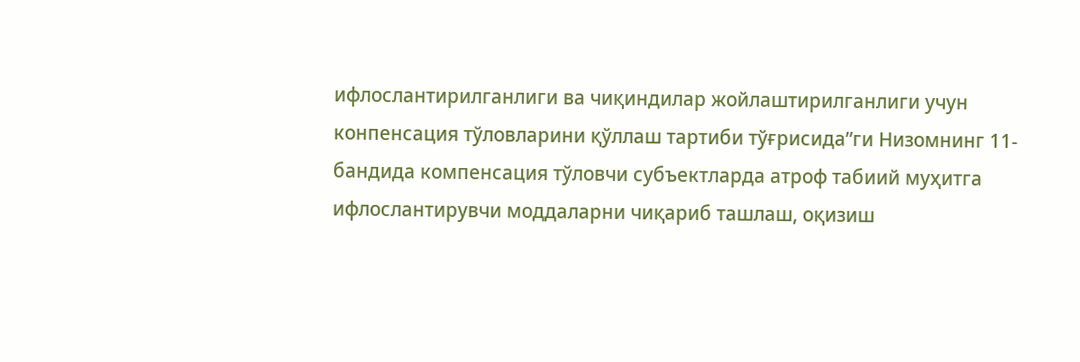ифлослантирилганлиги ва чиқиндилар жойлаштирилганлиги учун конпенсация тўловларини қўллаш тартиби тўғрисида”ги Низомнинг 11-бандида компенсация тўловчи субъектларда атроф табиий муҳитга ифлослантирувчи моддаларни чиқариб ташлаш, оқизиш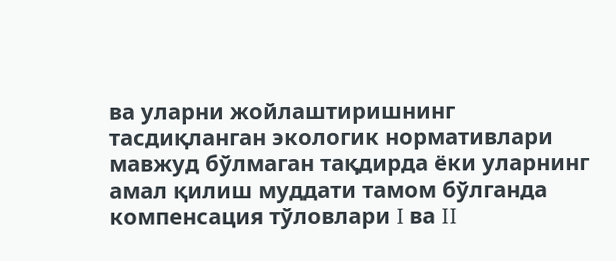ва уларни жойлаштиришнинг тасдиқланган экологик нормативлари мавжуд бўлмаган тақдирда ёки уларнинг амал қилиш муддати тамом бўлганда компенсация тўловлари I ва II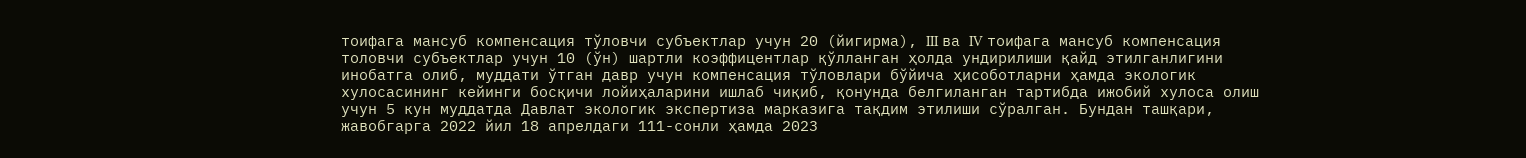тоифага мансуб компенсация тўловчи субъектлар учун 20 (йигирма), III ва IV тоифага мансуб компенсация толовчи субъектлар учун 10 (ўн) шартли коэффицентлар қўлланган ҳолда ундирилиши қайд этилганлигини инобатга олиб, муддати ўтган давр учун компенсация тўловлари бўйича ҳисоботларни ҳамда экологик хулосасининг кейинги босқичи лойиҳаларини ишлаб чиқиб, қонунда белгиланган тартибда ижобий хулоса олиш учун 5 кун муддатда Давлат экологик экспертиза марказига тақдим этилиши сўралган. Бундан ташқари, жавобгарга 2022 йил 18 апрелдаги 111-сонли ҳамда 2023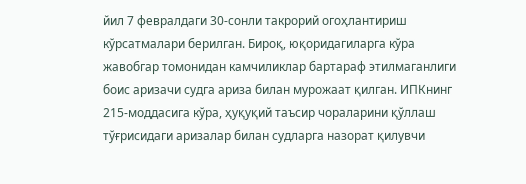йил 7 февралдаги 30-сонли такрорий огоҳлантириш кўрсатмалари берилган. Бироқ, юқоридагиларга кўра жавобгар томонидан камчиликлар бартараф этилмаганлиги боис аризачи судга ариза билан мурожаат қилган. ИПКнинг 215-моддасига кўра, ҳуқуқий таъсир чораларини қўллаш тўғрисидаги аризалар билан судларга назорат қилувчи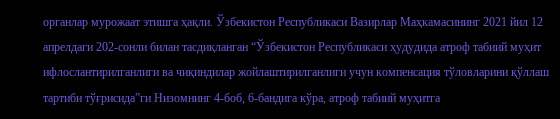органлар мурожаат этишга ҳақли. Ўзбекистон Республикаси Вазирлар Маҳкамасининг 2021 йил 12 апрелдаги 202-сонли билан тасдиқланган “Ўзбекистон Республикаси ҳудудида атроф табиий муҳит ифлослантирилганлиги ва чиқиндилар жойлаштирилганлиги учун компенсация тўловларини қўллаш тартиби тўғрисида”ги Низомнинг 4-боб, 6-бандига кўра, атроф табиий муҳитга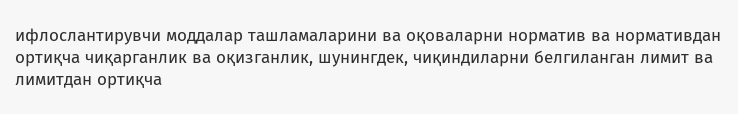ифлослантирувчи моддалар ташламаларини ва оқоваларни норматив ва нормативдан ортиқча чиқарганлик ва оқизганлик, шунингдек, чиқиндиларни белгиланган лимит ва лимитдан ортиқча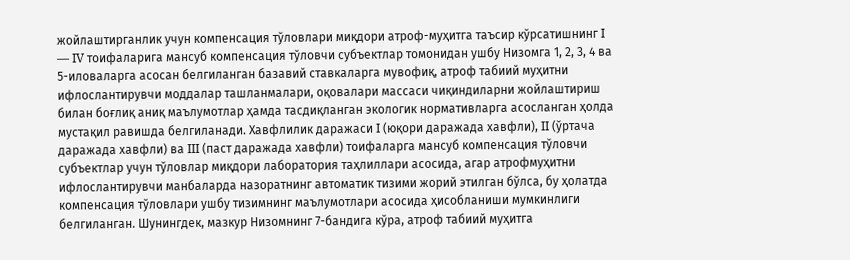жойлаштирганлик учун компенсация тўловлари миқдори атроф-муҳитга таъсир кўрсатишнинг I — IV тоифаларига мансуб компенсация тўловчи субъектлар томонидан ушбу Низомга 1, 2, 3, 4 ва 5-иловаларга асосан белгиланган базавий ставкаларга мувофиқ, атроф табиий муҳитни ифлослантирувчи моддалар ташланмалари, оқовалари массаси чиқиндиларни жойлаштириш билан боғлиқ аниқ маълумотлар ҳамда тасдиқланган экологик нормативларга асосланган ҳолда мустақил равишда белгиланади. Хавфлилик даражаси I (юқори даражада хавфли), II (ўртача даражада хавфли) ва III (паст даражада хавфли) тоифаларга мансуб компенсация тўловчи субъектлар учун тўловлар миқдори лаборатория таҳлиллари асосида, агар атрофмуҳитни ифлослантирувчи манбаларда назоратнинг автоматик тизими жорий этилган бўлса, бу ҳолатда компенсация тўловлари ушбу тизимнинг маълумотлари асосида ҳисобланиши мумкинлиги белгиланган. Шунингдек, мазкур Низомнинг 7-бандига кўра, атроф табиий муҳитга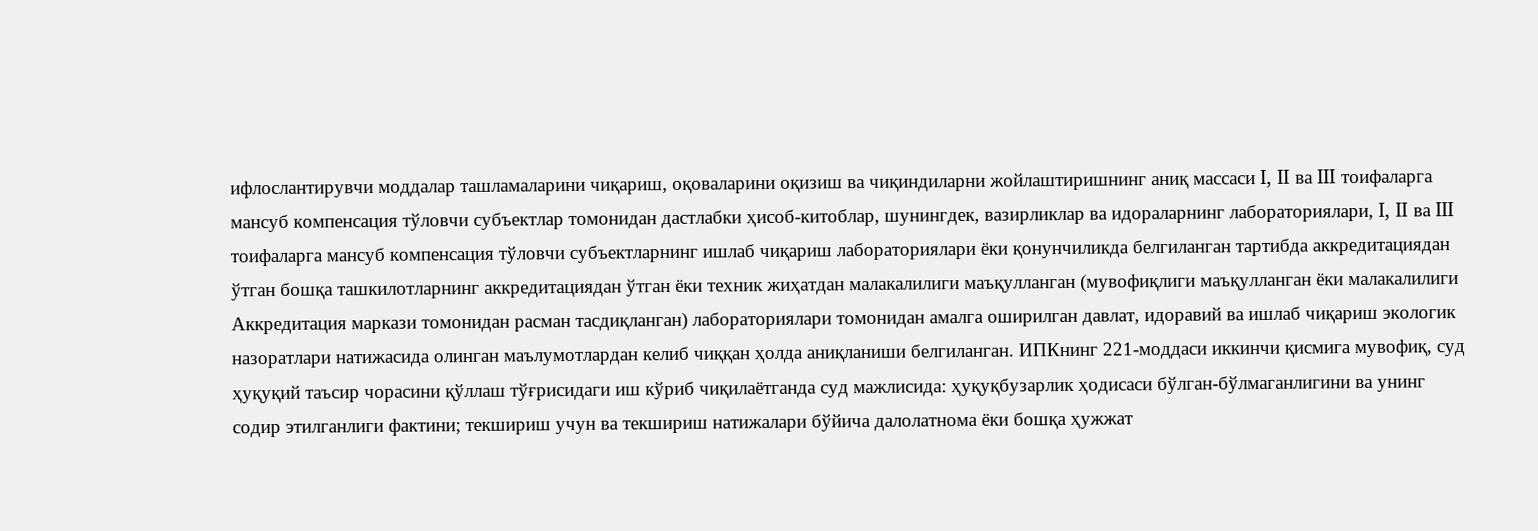ифлослантирувчи моддалар ташламаларини чиқариш, оқоваларини оқизиш ва чиқиндиларни жойлаштиришнинг аниқ массаси I, II ва III тоифаларга мансуб компенсация тўловчи субъектлар томонидан дастлабки ҳисоб-китоблар, шунингдек, вазирликлар ва идораларнинг лабораториялари, I, II ва III тоифаларга мансуб компенсация тўловчи субъектларнинг ишлаб чиқариш лабораториялари ёки қонунчиликда белгиланган тартибда аккредитациядан ўтган бошқа ташкилотларнинг аккредитациядан ўтган ёки техник жиҳатдан малакалилиги маъқулланган (мувофиқлиги маъқулланган ёки малакалилиги Аккредитация маркази томонидан расман тасдиқланган) лабораториялари томонидан амалга оширилган давлат, идоравий ва ишлаб чиқариш экологик назоратлари натижасида олинган маълумотлардан келиб чиққан ҳолда аниқланиши белгиланган. ИПКнинг 221-моддаси иккинчи қисмига мувофиқ, суд ҳуқуқий таъсир чорасини қўллаш тўғрисидаги иш кўриб чиқилаётганда суд мажлисида: ҳуқуқбузарлик ҳодисаси бўлган-бўлмаганлигини ва унинг содир этилганлиги фактини; текшириш учун ва текшириш натижалари бўйича далолатнома ёки бошқа ҳужжат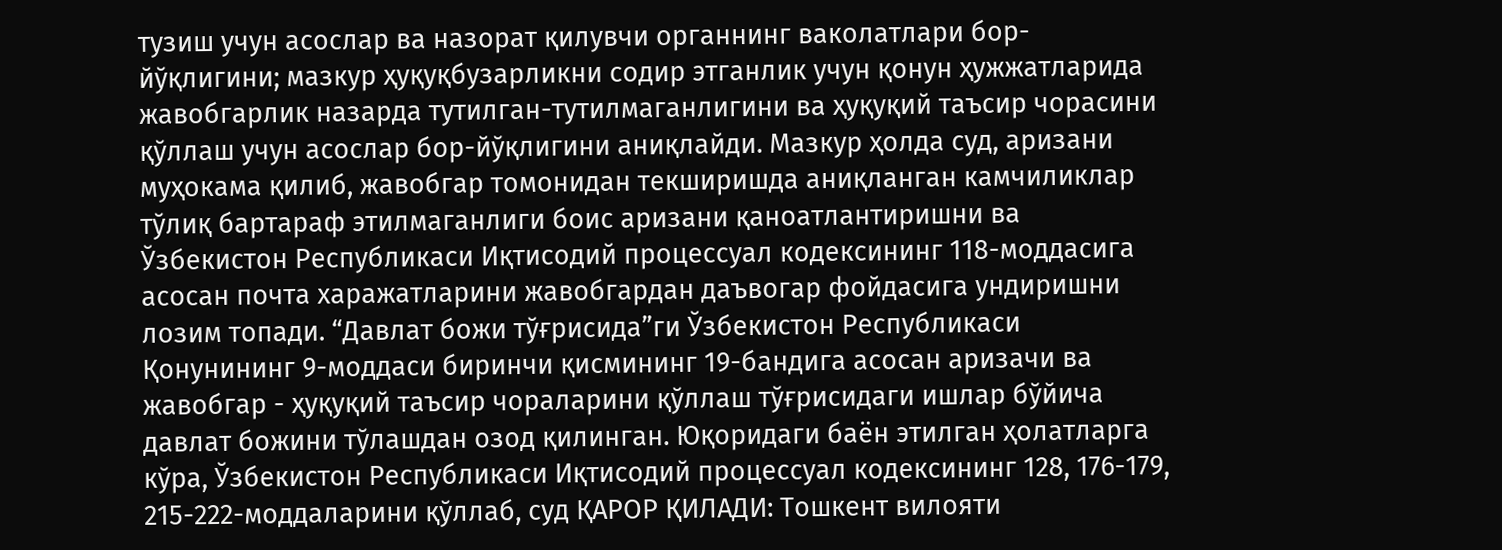тузиш учун асослар ва назорат қилувчи органнинг ваколатлари бор-йўқлигини; мазкур ҳуқуқбузарликни содир этганлик учун қонун ҳужжатларида жавобгарлик назарда тутилган-тутилмаганлигини ва ҳуқуқий таъсир чорасини қўллаш учун асослар бор-йўқлигини аниқлайди. Мазкур ҳолда суд, аризани муҳокама қилиб, жавобгар томонидан текширишда аниқланган камчиликлар тўлиқ бартараф этилмаганлиги боис аризани қаноатлантиришни ва Ўзбекистон Республикаси Иқтисодий процессуал кодексининг 118-моддасига асосан почта харажатларини жавобгардан даъвогар фойдасига ундиришни лозим топади. “Давлат божи тўғрисида”ги Ўзбекистон Республикаси Қонунининг 9-моддаси биринчи қисмининг 19-бандига асосан аризачи ва жавобгар - ҳуқуқий таъсир чораларини қўллаш тўғрисидаги ишлар бўйича давлат божини тўлашдан озод қилинган. Юқоридаги баён этилган ҳолатларга кўра, Ўзбекистон Республикаси Иқтисодий процессуал кодексининг 128, 176-179, 215-222-моддаларини қўллаб, суд ҚАРОР ҚИЛАДИ: Тошкент вилояти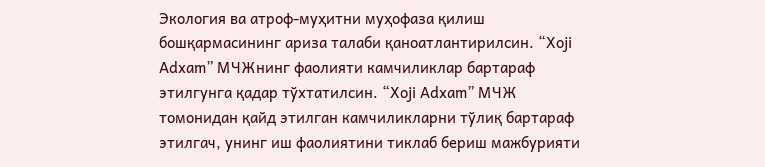Экология ва атроф-муҳитни муҳофаза қилиш бошқармасининг ариза талаби қаноатлантирилсин. “Xoji Adxam” МЧЖнинг фаолияти камчиликлар бартараф этилгунга қадар тўхтатилсин. “Xoji Adxam” МЧЖ томонидан қайд этилган камчиликларни тўлиқ бартараф этилгач, унинг иш фаолиятини тиклаб бериш мажбурияти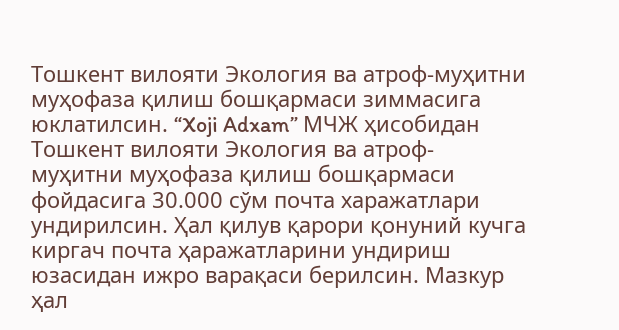Тошкент вилояти Экология ва атроф-муҳитни муҳофаза қилиш бошқармаси зиммасига юклатилсин. “Xoji Adxam” МЧЖ ҳисобидан Тошкент вилояти Экология ва атроф- муҳитни муҳофаза қилиш бошқармаси фойдасига 30.000 сўм почта харажатлари ундирилсин. Ҳал қилув қарори қонуний кучга киргач почта ҳаражатларини ундириш юзасидан ижро варақаси берилсин. Мазкур ҳал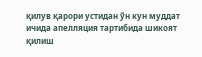қилув қарори устидан ўн кун муддат ичида апелляция тартибида шикоят қилиш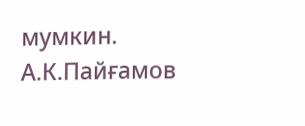мумкин. А.К.Пайғамов